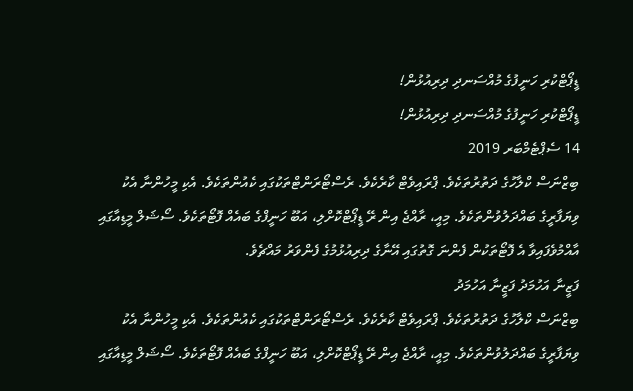ޑީޕޯޓްކުރި ހަނީފުގެ މުއްސަނދި ދިރިއުޅުން!
ޑީޕޯޓްކުރި ހަނީފުގެ މުއްސަނދި ދިރިއުޅުން!
14 ސެޕްޓެމްބަރ 2019
ބިޒްނަސް ކްލާހުގެ ދަތުރުތަކެވެ. ޕްރައިވެޓް ކާރެކެވެ. ރެސްޓޯރަންޓްތަކުގައި ކެއުންތަކެވެ. އެކި މީހުންނާ އެކު ވިޔަފާރީގެ ބައްދަލުވުންތަކެވެ. މިއީ، ރާއްޖެ އިން ރޭ ޑީޕޯޓްކޮށްލި، އަބޫ ހަނީފްގެ ބައެއް ފޮޓޯތަކެވެ. ސޯޝަލް މީޑިއާގައި އާއްމުވެފައިވާ އެ ފޮޓޯތަކުން ފެންނަ ގޮތުގައި އޭނާގެ ދިރިއުޅުމުގެ ފެންވަރު މައްޗެވެ.
ފަޒީނާ އަހުމަދު ފަޒީނާ އަހުމަދު
ބިޒްނަސް ކްލާހުގެ ދަތުރުތަކެވެ. ޕްރައިވެޓް ކާރެކެވެ. ރެސްޓޯރަންޓްތަކުގައި ކެއުންތަކެވެ. އެކި މީހުންނާ އެކު ވިޔަފާރީގެ ބައްދަލުވުންތަކެވެ. މިއީ، ރާއްޖެ އިން ރޭ ޑީޕޯޓްކޮށްލި، އަބޫ ހަނީފްގެ ބައެއް ފޮޓޯތަކެވެ. ސޯޝަލް މީޑިއާގައި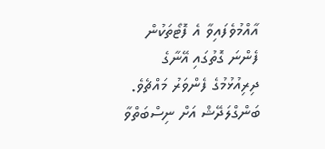އާއްމުވެފައިވާ އެ ފޮޓޯތަކުން ފެންނަ ގޮތުގައި އޭނާގެ ދިރިއުޅުމުގެ ފެންވަރު މައްޗެވެ.
ބަންގްލަދޭޝް އަށް ނިސްބަތްވާ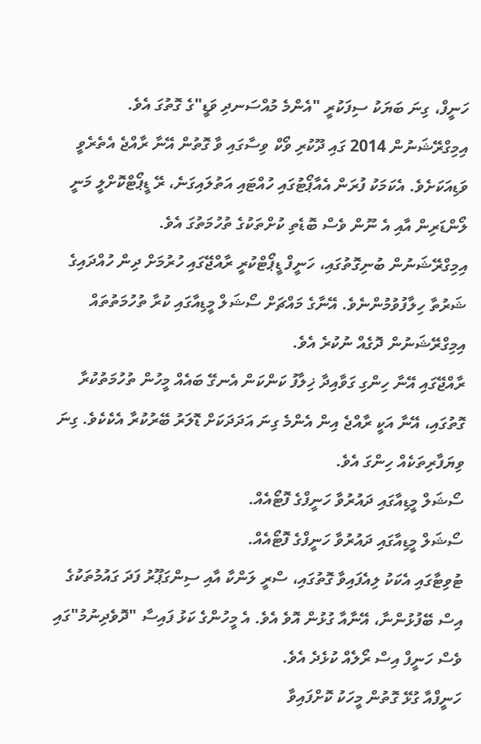ހަނީފް، ގިނަ ބަޔަކު ސިފަކުރީ "އެންމެ މުއްސަނދި ވަޑީ"ގެ ގޮތުގަ އެވެ.
އިމިގްރޭޝަނުން 2014 ގައި ދޫކުރި ވޯކް ވިސާގައި ވާ ގޮތުން އޭނާ ރާއްޖެ އެތެރެވީ ވަޑިއަކަށެވެ. އެކަމަކު ފުރަން އެއާޕޯޓުގައި ހުއްޓައި އަތުލައިގަނެ، ރޭ ޑީޕޯޓްކޮށްލީ މަނީ ލޯންޑަރިން އާއި އެ ނޫން ވެސް ބޮޑެތި ކުށްތަކުގެ ތުހުމަތުގަ އެވެ.
އިމިގްރޭޝަނުން ބުނިގޮތުގައި، ހަނީފް ޑީޕޯޓްކުރީ ރާއްޖޭގައި ހުރުމަށް ދިން ހުއްދައިގެ ޝަރުތާ ހިލާފުވުމުންނެވެ. އޭނާގެ މައްޗަށް ސޯޝަލް މީޑިއާގައި ކުރާ ތުހުމަތުތައް އިމިގްރޭޝަނުން ދޮގެއް ނުކުރެ އެވެ.
ރާއްޖޭގައި އޭނާ ހިންގި ގަވާއިދާ ޚިލާފު ކަންކަން އެނގޭ ބައެއް މީހުން ތުހުމަތުކުރާ ގޮތުގައި، އޭނާ އަކީ ރާއްޖެ އިން އެންމެ ގިނަ އަދަދަކަށް ޑޮލަރު ބޭރުކުރާ އެކެކެވެ. ގިނަ ވިޔަފާރިތަކެއް ހިންގަ އެވެ.
ސޯޝަލް މީޑިއާގައި ދައުރުވާ ހަނީފްގެ ފޮޓޯއެއް.
ސޯޝަލް މީޑިއާގައި ދައުރުވާ ހަނީފްގެ ފޮޓޯއެއް.
ޓުވިޓާގައި އެކަކު ލިއެފައިވާ ގޮތުގައި، ސްރީ ލަންކާ އާއި ސިންގަޕޫރު ފަދަ ގައުމުތަކުގެ އިސް ބޭފުޅުންނާ، އޭނާއާ ގުޅުން އޮވެ އެވެ. އެ މީހުންގެ ކަޅު ފައިސާ "ދޮވެދިނުމު"ގައި ވެސް ހަނީފް އިސް ރޯލެއް ކުޅެދެ އެވެ.
ހަނީފްއާ ގުޅޭ ގޮތުން މީހަކު ކޮށްފައިވާ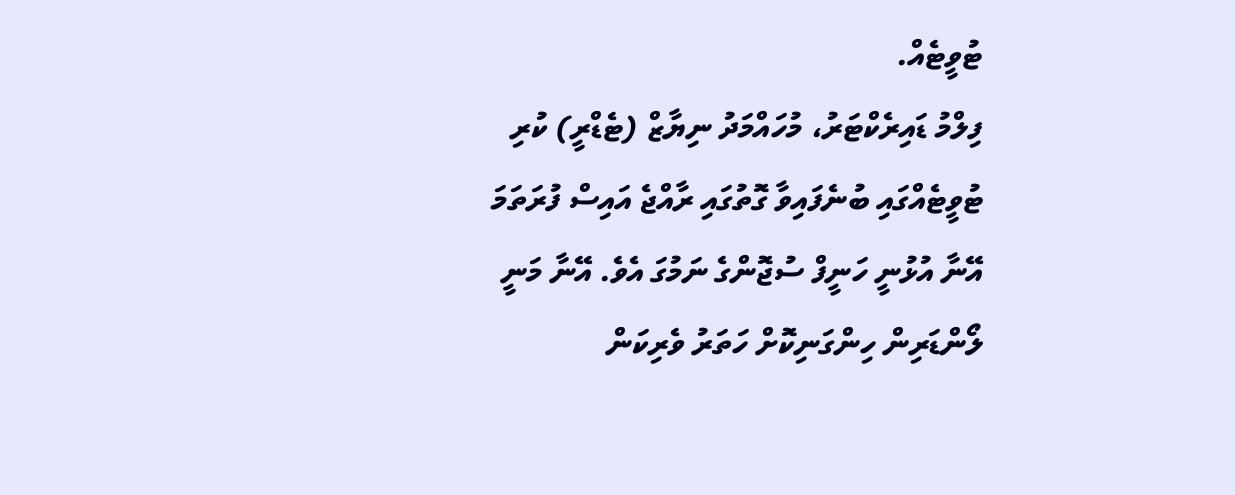ޓުވީޓެއް.
ފިލްމު ޑައިރެކްޓަރު، މުހައްމަދު ނިޔާޒް (ޓެޑްރީ) ކުރި ޓުވީޓެއްގައި ބުނެފައިވާ ގޮތުގައި ރާއްޖެ އައިސް ފުރަތަމަ އޭނާ އުޅުނީ ހަނީފް ސުޖޮންގެ ނަމުގަ އެވެ. އޭނާ މަނީ ލޯންޑަރިން ހިންގަނިކޮށް ހަތަރު ވެރިކަން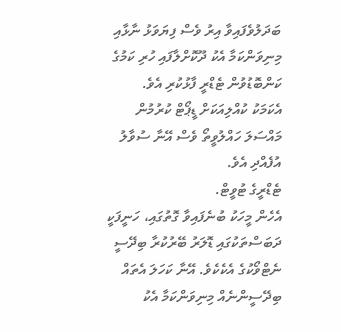ބަދަލުވެފައިވާ އިރު ވެސް ފިޔަވަޅު ނާޅާއި މިނިވަންކަމާ އެކު ދޫކޮށްލާފައި ހުރި ކަމުގެ ކަންބޮޑުވުން ޓެޑްރީ ފާޅުކުރި އެވެ.
އެކަމަކު ކުއްލިއަކަށް ޑީޕޯޓް ކުރުމުން މައްސަލަ ހައްލުވީތޯ ވެސް އޭނާ ސުވާލު އުފެއްދި އެވެ.
ޓެޑްރީގެ ޓުވީޓް.
އެހެން މީހަކު ބުނެފައިވާ ގޮތުގައި، ހަނީފަކީ ދަބަސްތަކުގައި ޑޮލަރު ބޭރުކުރާ ބިދޭސީ ނެޓްވޯކުގެ އެކެކެވެ. އޭނާ ކަހަލަ އެތައް ބިދޭސީންނެއް މިނިވަންކަމާ އެކު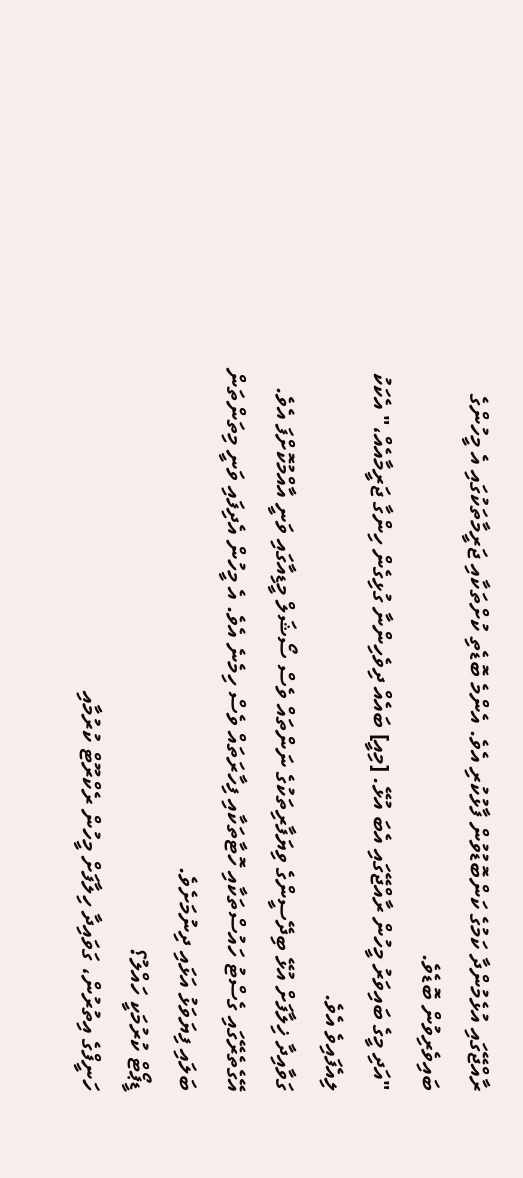ރާއްޖޭގައި އުޅެމުންދާ ކަމުގެ ކަންބޮޑުވުން ފާޅުކުރި އެވެ. އެންމެ ބޮޑެތި ކުށްތަކާއި ޖަރީމާތަކުގައި އެ މީހުންގެ ބައިވެރިވުން ބޮޑެވެ.
"އަދި މީގެ ބައިވަރު މީހުން ރާއްޖޭގައި އެބަ އުޅޭ. [މިއީ] ބައެއް ދިވެހިންނާ ގުޅިގެން ހިންގާ ޖަރީމާއެއް،" އެކަކު ލިއެފައިވެ އެވެ.
ގަވާއިދާ ޚިލާފަށް އުޅޭ ބިދޭސީންގެ ވިޔަފާރިތަކުގެ ނަންތައް ވެސް ސޯޝަލް މީޑިއާގައި ވަނީ އާއްމުކޮށްފަ އެވެ. އޭގެތެރޭގައި ގެސްޓު ހައުސްތަކާއި ހޮޓާތަކާއި ފިހާރަތައް ވެސް ހިމެނެ އެވެ. އެ މީހުން އެދިފައި ވަނީ މިތަންތަން ބަލައި ފިޔަވަޅު އަޅައި ދިނުމަށެވެ.
ޑީޕޯޓް ކުރުމަކީ ހައްލު؟
ހަނީފްގެ އިތުރުން، ގަވައިދާ ހިލާފަށް މީހުން ރެކްރޫޓް ކުރުމާއި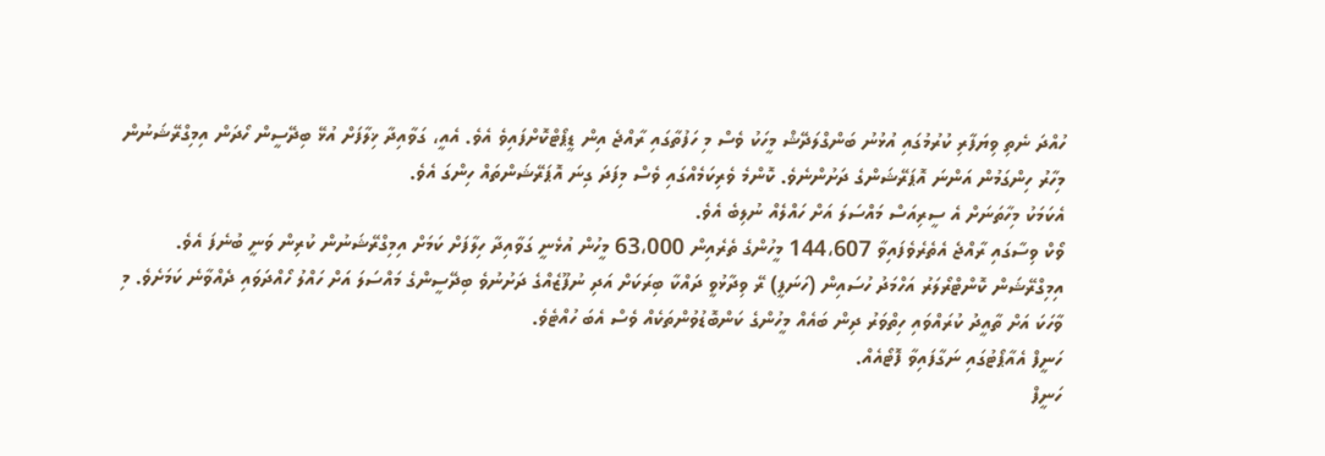ހުއްދަ ނެތި ވިޔަފާރި ކުރުމުގައި އުޅުނު ބަންގްލަދޭޝް މީހަކު ވެސް މި ހަފުތާގައި ރާއްޖެ އިން ޑީޕޯޓްކޮށްފައިވެ އެވެ. އެއީ، ގަވާއިދާ ޚިލާފަށް އުޅޭ ބިދޭސީން ހޯދަން އިމިގްރޭޝަނުން މިހާރު ހިންގަމުން އަންނަ އޮޕަރޭޝަންގެ ދަށުންނެވެ. ކޮންމެ ވެރިކަމެއްގައި ވެސް މިފަދަ ގިނަ އޮޕަރޭޝަންތައް ހިންގަ އެވެ.
އެކަމަކު މިހާތަނަށް އެ ސީރިއަސް މައްސަލަ އަށް ހައްލެއް ނުލިބެ އެވެ.
ވޯކް ވިސާގައި ރާއްޖެ އެތެރެވެފައިވާ 144،607 މީހުންގެ ތެރެއިން 63،000 މީހުން އުޅެނީ ގަވާއިދާ ހިލާފަށް ކަމަށް އިމިގްރޭޝަނުން ކުރިން ވަނީ ބުނެފަ އެވެ.
އިމިގްރޭޝަން ކޮންޓްރޯލަރު އަހްމަދު ހުސައިން (ހަނަފީ) ރޭ ވިދާޅުވީ ދައްކާ ބިރަކަށް އަދި ނުފޫޒެއްގެ ދަށުނުވެ ބިދޭސީންގެ މައްސަލަ އަށް ހައްލު ހޯއްދަވައި ދެއްވާނެ ކަމަށެވެ. މި ވާހަކަ އަށް ތާއީދު ކުރައްވައި ހިތްވަރު ދިން ބައެއް މީހުންގެ ކަންބޮޑުވުންތަކެއް ވެސް އެބަ ހުއްޓެވެ.
ހަނީފް އެއާޕޯޓުގައި ނަގާފައިވާ ފޮޓޯއެއް.
ހަނީފް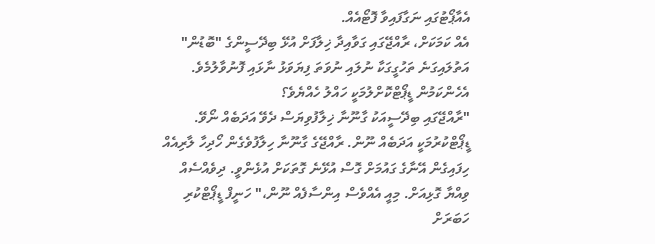އެއާޕޯޓުގައި ނަގާފައިވާ ފޮޓޯއެއް.
އެއް ކަމަކަށް، ރާއްޖޭގައި ގަވާއިދާ ޚިލާފަށް އުޅޭ ބިދޭސީންގެ "ބޮޑުން" އަތުލައިގަނެ ތަހުގީގަކާ ނުލައި ނުވަތަ ފިޔަވަޅު ނާޅައި ފޮނުވާލުމެވެ. އެހެންކަމުން ޑީޕޯޓްކޮށްލުމަކީ ހައްލު ހެއްޔެވެ؟
"ރާއްޖޭގައި ބިދޭސީއަކު ގާނޫނާ ޚިލާފުވިޔަސް ދެވޭ އަދަބެއް ނޯވޭ. ޑީޕޯޓްކުރުމަކީ އަދަބެއް ނޫން. ރާއްޖޭގެ ގާނޫނާ ހިލާފުވެގެން ހޯދިހާ ލާރިއެއް ހިފައިގެން އޭނާގެ ގައުމަށް ގޮސް އުޅޭނެ ގޮތަކަށް އުޅެންވީ. ދިވެއްސެއް ވިއްޔާ ގޮޅިއަށް. މިއީ އެއްވެސް އިންސާފެއް ނޫން،" ހަނީފް ޑީޕޯޓްކުރި ހަބަރަށް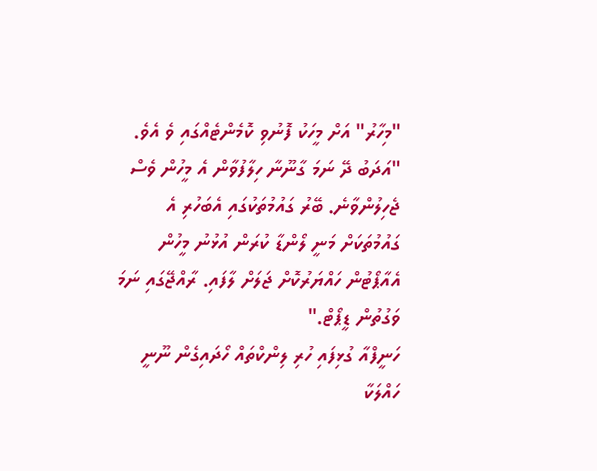"މިހާރު" އަށް މީހަކު ފޮނުވި ކޮމެންޓެއްގައި ވެ އެވެ.
"އަދަބު ދޭ ނަމަ ގާނޫނާ ހިލާފުވާން އެ މީހުން ވެސް ޖެހިލުންވާނެ. ބޭރު ގައުމުތަކުގައި އެބަހުރި އެ ގައުމުތަކަށް މަނީ ލޯންޑާ ކުރަން އުޅުނު މީހުން އެއާޕޯޓުން ހައްޔަރުކޮށް ޖަލަށް ލާފައި. ރާއްޖޭގައި ނަމަ ވަގުތުން ޑީޕޯޓް."
ހަނީފްއާ ގުޅިފައި ހުރި ލިންކްތައް ހޯދައިގެން ނޫނީ ހައްލަކާ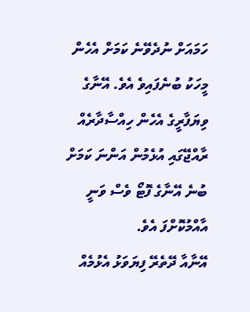ހަމައަށް ނުދެވޭނެ ކަމަށް އެހެން މީހަކު ބުނެފައިވެ އެވެ. އޭނާގެ ވިޔަފާރީގެ އެހެން ހިއްސާދާރެއް ރާއްޖޭގައި އުޅެމުން އަންނަ ކަމަށް ބުނެ އޭނާގެ ފޮޓޯ ވެސް ވަނީ އާއްމުކޮށްފަ އެވެ.
އޭނާއާ ދޭތެރޭ ފިޔަވަޅު އެޅުމެއް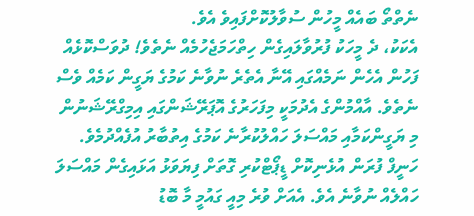ނެތްތޯ ބައެއް މީހުން ސުވާލުކޮށްފައިވެ އެވެ.
އެކަކު، ދެ މީހަކު ފުރުވާލައިގެން ހިތްހަމަޖެހުމެއް ނެތެވެ! ދުވަސްކޮޅެއް ފަހުން އެހެން ނަމެއްގައި އޭނާ އެތެރެ ނުވާނެ ކަމުގެ ޔަގީން ކަމެއް ވެސް ނެތެވެ. އާއްމުންގެ އެދުމަކީ މިފަހަރުގެ އޮޕަރޭޝަންގައި އިމިގްރޭޝަނުން މި ޔަގީންކަމާއި މައްސަލަ ހައްލުކުރާނެ ކަމުގެ އިތުބާރު އުފެއްދުމެވެ.
ހަނީފް ފުރަން އުޅެނިކޮށް ޑީޕޯޓްކުރި ގޮތަށް ފިޔަވަޅު އަޅައިގެން މައްސަލަ ހައްލެއް ނުވާނެ އެވެ. އެއަށް ވުރެ މިއީ ގައުމީ މާ ބޮޑު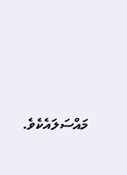މައްސަލައެކެވެ.